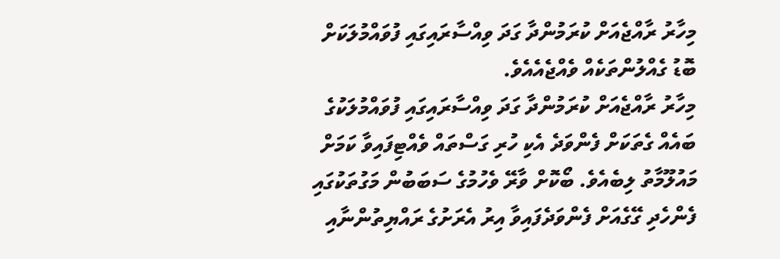މިހާރު ރާއްޖެއަށް ކުރަމުންދާ ގަދަ ވިއްސާރައިގައި ފުވައްމުލަކަށް ބޮޑު ގެއްލުންތަކެއް ވެއްޖެއެއެވެ.
މިހާރު ރާއްޖެއަށް ކުރަމުންދާ ގަދަ ވިއްސާރައިގައި ފުވައްމުލަކުގެ ބައެއް ގެތަކަށް ފެންވަދެ އެކި ހުރި ގަސްތައް ވެއްޓިފައިވާ ކަމަށް މައުލޫމާތު ލިބެއެވެ. ބޯކޮށް ވާރޭ ވެހުމުގެ ސަބަބުން މަގުތަކުގައި ފެންހެދި ގޭގެއަށް ފެންވަދެފައިވާ އިރު އެރަށުގެ ރައްޔިތުންނާއި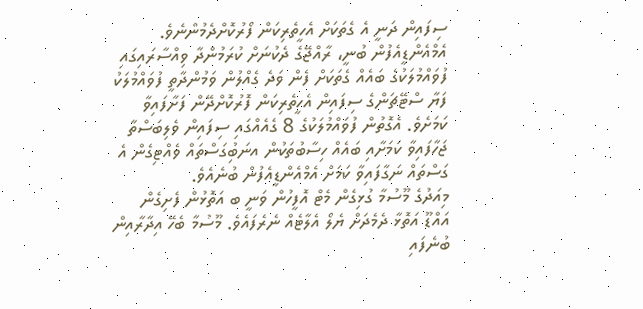ސިފައިން ދަނީ އެ ގެތަކަށް އެހީތެރިކަން ފޯރުކޮށްދެމުންނެވެ.
އެމްއެންޑީއެފުން ބުނީ، ރާއްޖޭގެ ދެކުނަށް ކުރަމުންދާ ވިއްސާރައިގައި ފުވައްމުލަކުގެ ބައެއް ގެތަކަށް ފެން ވަދެ ގެއްލުން ވަމުންދާތީ ފުވައްމުލަކު ފަޔާ ސްޓޭޗަންގެ ސިފައިން އެހީތެރިކަން ފޮރުކޮށްދޭން ފަށާފައިވާ ކަމަށެވެ. އެގޮތުން ފުވައްމުލަކުގެ 8 ގެއެއްގައި ސިފައިން ވެލިބަސްތާ ޖަހާފައިވާ ކަމަށާއި ބައެއް ހިސާބުތަކުން އނަބުިގަސްތައް ވެއްޓިގެން އެ ގަސްތައް ނަގާފައިވާ ކަމަށް އެމްއެންޑީއެފުން ބުނެއެވެ.
މިއަދުގެ މޫސުމާ ގުޅިގެން މެޓް އޮފީހުން ވަނީ ބ އަތޮޅުން ފެށިގެން އައްޑޫ އަތޮޅާ ދެމެދަށް ޔެލޯ އެލާޓެއް ނެރެފައެވެ. މޫސުމާ ބެހޭ އިދާރާއިން ބުނެފައި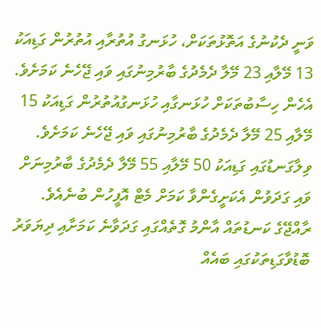ވަނީ ދެކުނުގެ އަތޮޅުތަކަށް، ހުޅަނގު އުތުރާއި އުތުރުން ގަޑިއަކު 13 މޭލާއި 23 މޭލާ ދެމެދުގެ ބާރުމިނުގައި ވައި ޖޭހެނެ ކަމަށެވެ. އެހެން ހިސާބުތަކަށް ހުޅަނގާއި ހުޅަނގުއުތުރުން ގަޑިއަކު 15 މޭލާއި 25 މޭލާ ދެމެދުގެ ބާރުމިނުގައި ވައި ޖޭހެނެ ކަމަށެވެ. ވިލާގަނޑުގައި ގަޑިއަކު 50 މޭލާއި 55 މޭލާ ދެމެދުގެ ބާރުމިނަށް ވައި ގަދަވުން އެކަށީގެންވާ ކަމަށް މެޓް އޮފީހުން ބުނެއެވެ.
ރާއްޖޭގެ ކަނޑުތައް އާންމު ގޮތެއްގައި ގަދަވާނެ ކަމަށާއި ދިޔަވަރު ބޮޑުވާގަޑިތަކުގައި ބައެއް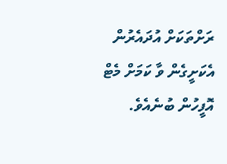ރަށްތަކަށް އުދައެރުން އެކަށީގެން ވާ ކަމަށް މެޓް އޮފީހުން ބުނެއެވެ.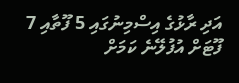އަދި ރާޅުގެ އިސްމިނުގައި 5 ފޫތާއި 7 ފޫޓަށް އުފުލޭނެ ކަމަށް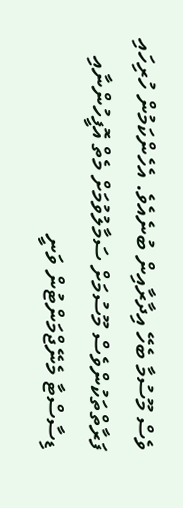ވެސް މޫސުމާ ބެހޭ އިދާރާއިން ބުނެއެވެ. އެހެންކަމުން ހުރިހައި ފަރާތްތަކުންވެސް މޫސުމަށް ސަމާލުވުމަށް މެތް އޮފީހުންނާއި ޑިސާސްޓާ މެނޭޖްމަންޓުން ވަނީ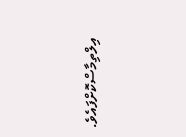އިލްތިމާސްކޮށްފައެވެ.